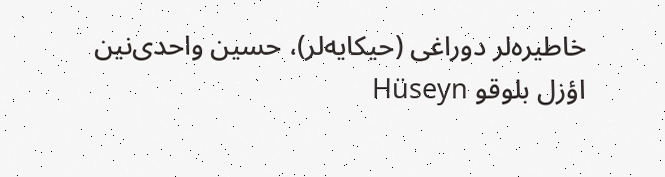خاطیره‌لر دوراغی (حیکایه‌لر)، حسین واحدی‌نین اؤزل بلوقو Hüseyn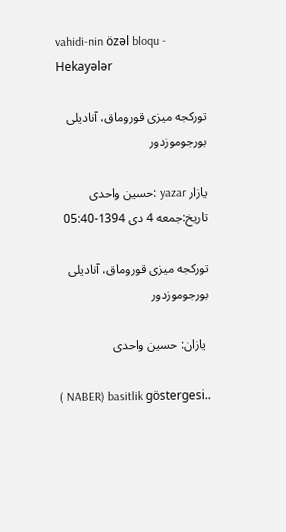vahidi-nin özəl bloqu - Hekayələr

توركجه میزی قوروماق، آنادیلی بورجوموزدور

یازار yazar :حسین واحدى
تاریخ:جمعه 4 دی 1394-05:40

توركجه میزی قوروماق، آنادیلی بورجوموزدور

 یازان: حسین واحدی

( NABER) basitlik göstergesi..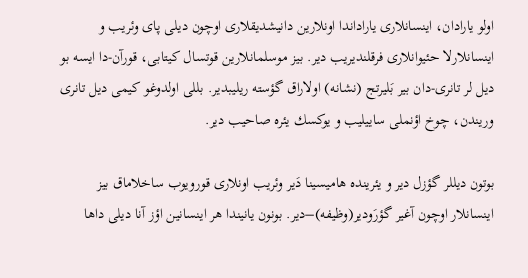اولو یارادان، اینسانلاری یاراداندا اونلارین دانیشدیقلاری اوچون دیلی پای وئریب و اینسانلارلا حئیوانلاری فرقلندیریب دیر. بیز موسلمانلارین قوتسال كیتابی، قورآن-دا ایسه بو دیل لر تانری-دان بیر بَلیرتج (نشانه) اولاراق گؤسته ریلیبدیر. بللی اولدوغو كیمی دیل تانری وریندن، چوخ اؤنملی ساییلیب و یوكسك یئره صاحیب دیر.

بوتون دیللر گؤزل دیر و یئرینده هامیسینا دَیر وئریب اونلاری قورویوب ساخلاماق بیز اینسانلار اوچون آغیر گؤرَودیر(وظیفه)–دیر. بونون یانیندا هر اینسانین اؤز آنا دیلی داها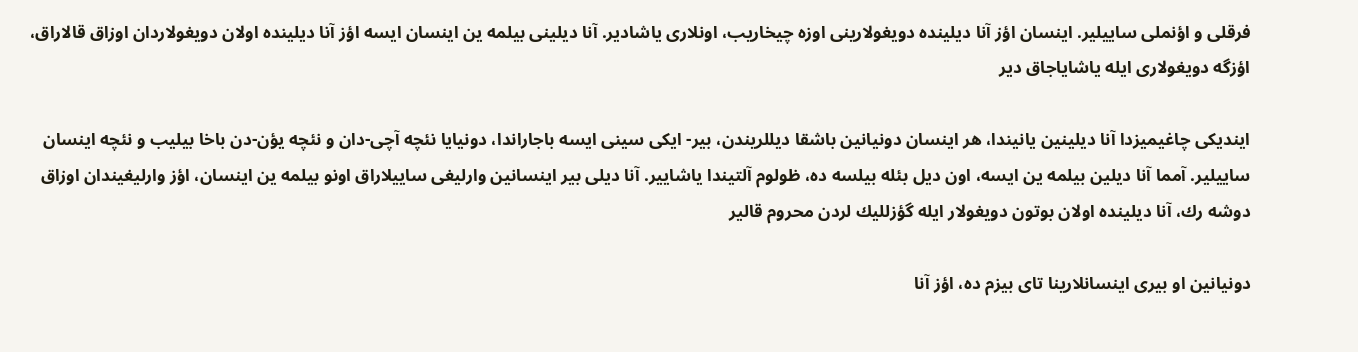فرقلی و اؤنملی ساییلیر. اینسان اؤز آنا دیلینده دویغولارینی اوزه چیخاریب، اونلاری یاشادیر. آنا دیلینی بیلمه ین اینسان ایسه اؤز آنا دیلینده اولان دویغولاردان اوزاق قالاراق، اؤزگه دویغولاری ایله یاشایاجاق دیر

ایندیكی چاغیمیزدا آنا دیلینین یانیندا، هر اینسان دونیانین باشقا دیللریندن، بیر- ایكی سینی ایسه باجاراندا، دونیایا نئچه آچی-دان و نئچه یؤن-دن باخا بیلیب و نئچه اینسان ساییلیر. آمما آنا دیلین بیلمه ین ایسه، اون دیل بئله بیلسه ده، ظولوم آلتیندا یاشاییر. آنا دیلی بیر اینسانین وارلیغی ساییلاراق اونو بیلمه ین اینسان، اؤز وارلیغیندان اوزاق دوشه رك، آنا دیلینده اولان بوتون دویغولار ایله گؤزللیك لردن محروم قالیر

دونیانین او بیری اینسانلارینا تای بیزم ده، اؤز آنا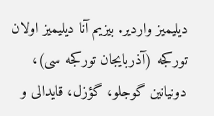دیلیمیز واردیر. بیزیم آنا دیلیمیز اولان توركجه (آذربایجان توركجه سی)، دونیانین گوجلو، گؤزل، قایدالی و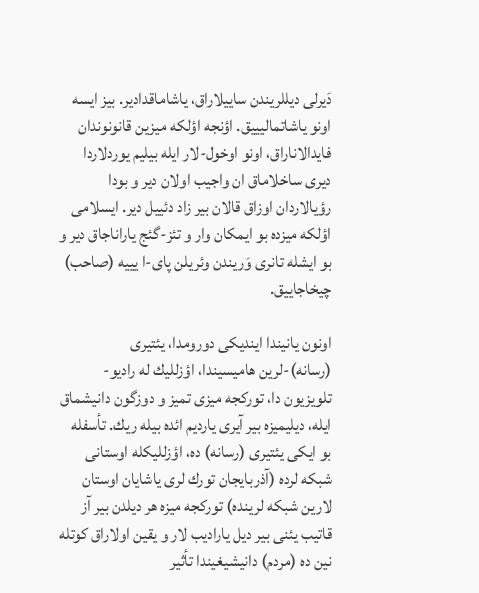دَیرلی دیللریندن ساییلاراق، یاشاماقدادیر. بیز ایسه اونو یاشاتمالیییق. اؤنجه اؤلكه میزین قانونوندان فایدالاناراق، اونو اوخول-لار ایله بیلیم یوردلاردا دیری ساخلاماق ان واجیب اولان دیر و بودا رؤیالاردان اوزاق قالان بیر زاد دئییل دیر. ایسلامی اؤلكه میزده بو ایمكان وار و تئز-گئج یاراناجاق دیر و بو ایشله تانری وَریندن وئریلن پای-ا یییه (صاحب) چیخاجاییق.

اونون یانیندا ایندیكی دورومدا، یئتیری (رسانه)-لرین هامیسیندا، اؤزللیك له رادیو-تلویزیون دا، توركجه میزی تمیز و دوزگون دانیشماق ایله، دیلیمیزه بیر آیری یاردیم ائده بیله ریك. تأسفله بو ایكی یئتیری (رسانه) ده، اؤزللیكله اوستانی شبكه لرده (آذربایجان تورك لری یاشایان اوستان لارین شبكه لرینده) توركجه میزه هر دیلدن بیر آز قاتیب یئنی بیر دیل یارادیب لار و یقین اولاراق كوتله نین ده (مردم) دانیشیغیندا تأثیر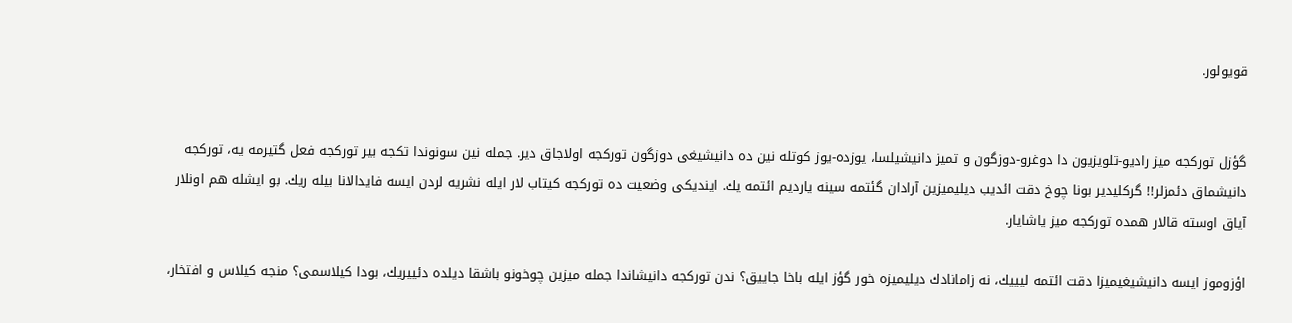قویولور.


گؤزل توركجه میز رادیو-تلویزیون دا دوغرو-دوزگون و تمیز دانیشیلسا، یوزده-یوز كوتله نین ده دانیشیغی دوزگون توركجه اولاجاق دیر. جمله نین سونوندا تكجه بیر توركجه فعل گتیرمه یه، توركجه دانیشماق دئمزلر!! گركلیدیر بونا چوخ دقت ائدیب دیلیمیزین آرادان گئتمه سینه یاردیم ائتمه یك. ایندیكی وضعیت ده توركجه كیتاب لار ایله نشریه لردن ایسه فایدالانا بیله ریك. بو ایشله هم اونلار آیاق اوسته قالار همده توركجه میز یاشایار.

اؤزوموز ایسه دانیشیغیمیزا دقت ائتمه لیییك، نه زامانادك دیلیمیزه خور گؤز ایله باخا جاییق؟ ندن توركجه دانیشاندا جمله میزین چوخونو باشقا دیلده دئییریك، بودا كیلاسمی؟ منجه كیلاس و افتخار،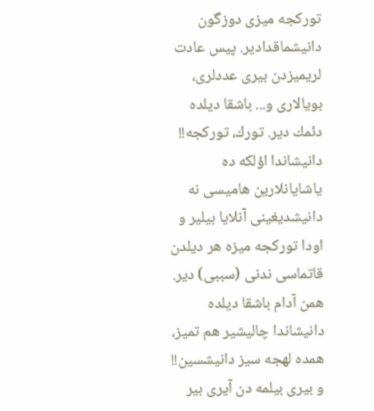توركجه میزی دوزگون دانیشماقدادیر. پیس عادت لریمیزدن بیری عددلری، بویالاری و... باشقا دیلده دئمك دیر. تورك، توركجه!! دانیشاندا اؤلكه ده یاشایانلارین هامیسی نه دانیشدیغینی آنلایا بیلیر و اودا توركجه میزه هر دیلدن قاتماسی ندنی (سببی) دیر. همن آدام باشقا دیلده دانیشاندا چالیشیر هم تمیز، همده لهجه سیز دانیشسین!! و بیری بیلمه دن آیری بیر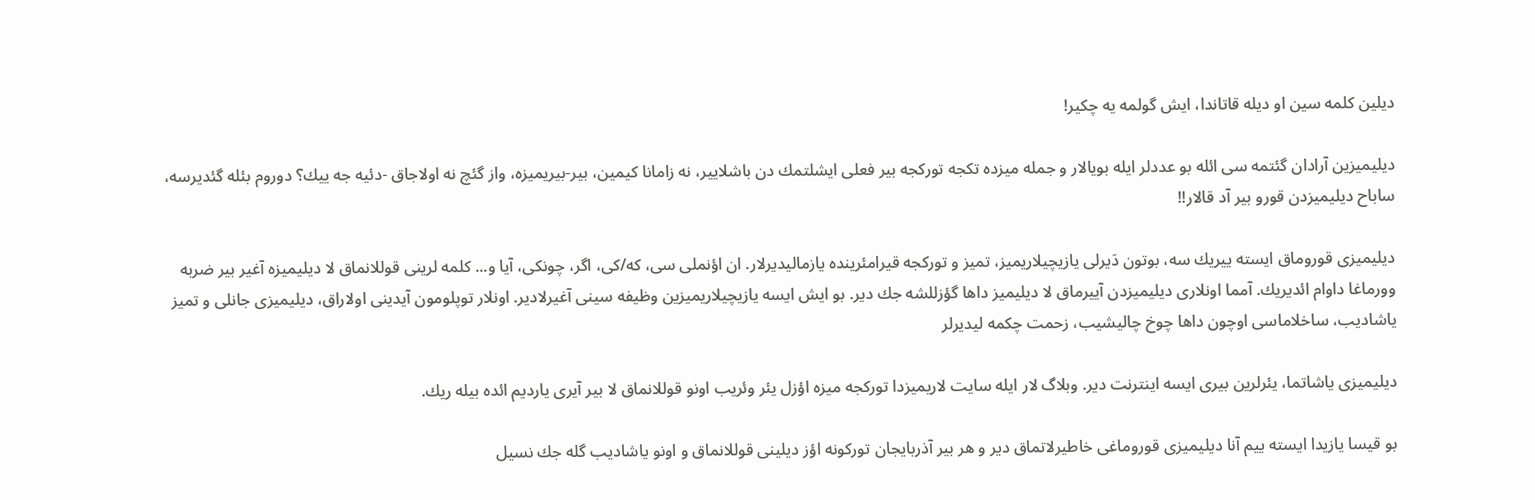دیلین كلمه سین او دیله قاتاندا، ایش گولمه یه چكیر!

دیلیمیزین آرادان گئتمه سی ائله بو عددلر ایله بویالار و جمله میزده تكجه توركجه بیر فعلی ایشلتمك دن باشلاییر، نه زامانا كیمین، بیر-بیریمیزه، واز گئچ نه اولاجاق -دئیه جه ییك؟ دوروم بئله گئدیرسه، ساباح دیلیمیزدن قورو بیر آد قالار!!

دیلیمیزی قوروماق ایسته ییریك سه، بوتون دَیرلی یازیچیلاریمیز، تمیز و توركجه قیرامئرینده یازمالیدیرلار. ان اؤنملی سی، كه/كی، اگر، چونكی، آیا و... كلمه لرینی قوللانماق لا دیلیمیزه آغیر بیر ضربه وورماغا داوام ائدیریك. آمما اونلاری دیلیمیزدن آییرماق لا دیلیمیز داها گؤزللشه جك دیر. بو ایش ایسه یازیچیلاریمیزین وظیفه سینی آغیرلادیر. اونلار توپلومون آیدینی اولاراق، دیلیمیزی جانلی و تمیز یاشادیب، ساخلاماسی اوچون داها چوخ چالیشیب، زحمت چكمه لیدیرلر

دیلیمیزی یاشاتما، یئرلرین بیری ایسه اینترنت دیر. وبلاگ لار ایله سایت لاریمیزدا توركجه میزه اؤزل یئر وئریب اونو قوللانماق لا بیر آیری یاردیم ائده بیله ریك.

بو قیسا یازیدا ایسته ییم آنا دیلیمیزی قوروماغی خاطیرلاتماق دیر و هر بیر آذربایجان توركونه اؤز دیلینی قوللانماق و اونو یاشادیب گله جك نسیل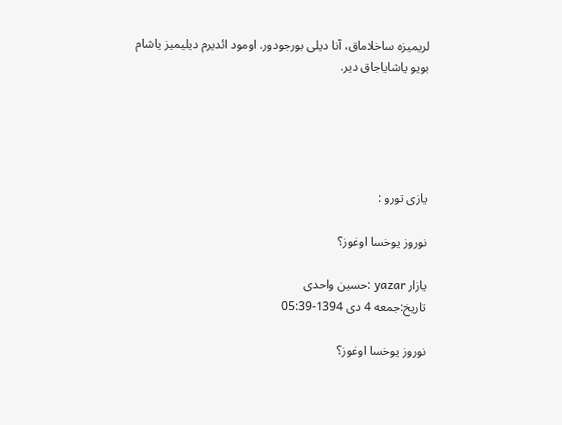لریمیزه ساخلاماق، آنا دیلی بورجودور. اومود ائدیرم دیلیمیز یاشام بویو یاشایاجاق دیر.





یازی تورو :

نوروز یوخسا اوغوز؟

یازار yazar :حسین واحدى
تاریخ:جمعه 4 دی 1394-05:39

نوروز یوخسا اوغوز؟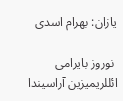یازان: بهرام اسدی

 نوروز بایرامی ائللریمیزین آراسیندا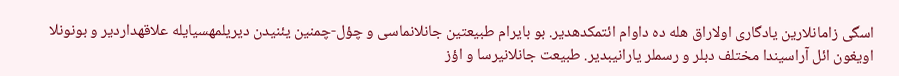اسگی زامانلارین یادگاری اولاراق هله ده داوام ائتمكدهدیر. بو بایرام طبیعتین جانلانماسی و چؤل-چمنین یئنیدن دیریلمهسیایله علاقهداردیر و بونونلا اویغون ائل آراسیندا مختلف دبلر و رسملر یارانیبدیر. طبیعت جانلانیرسا و اؤز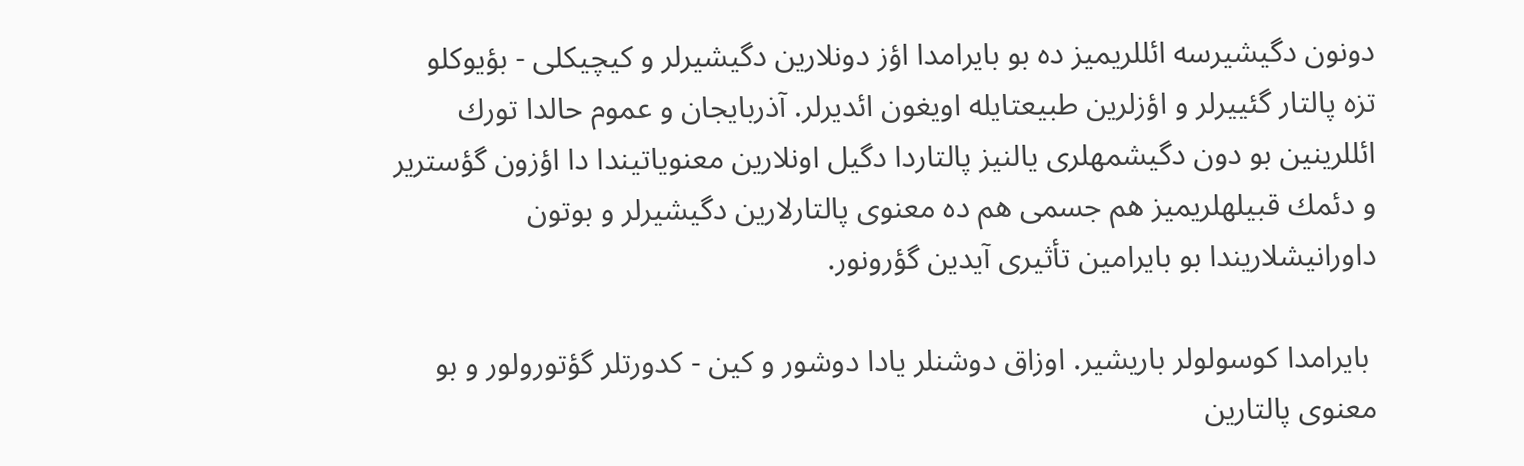دونون دگیشیرسه ائللریمیز ده بو بایرامدا اؤز دونلارین دگیشیرلر و كیچیكلی - بؤیوكلو تزه پالتار گئییرلر و اؤزلرین طبیعتایله اویغون ائدیرلر. آذربایجان و عموم حالدا تورك ائللرینین بو دون دگیشمهلری یالنیز پالتاردا دگیل اونلارین معنویاتیندا دا اؤزون گؤستریر و دئمك قبیلهلریمیز هم جسمی هم ده معنوی پالتارلارین دگیشیرلر و بوتون داورانیشلاریندا بو بایرامین تأثیری آیدین گؤرونور.

 بایرامدا كوسولولر باریشیر. اوزاق دوشنلر یادا دوشور و كین - كدورتلر گؤتورولور و بو معنوی پالتارین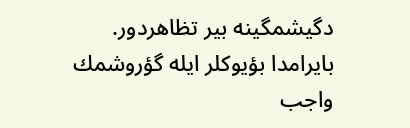دگیشمگینه بیر تظاهردور. بایرامدا بؤیوكلر ایله گؤروشمك واجب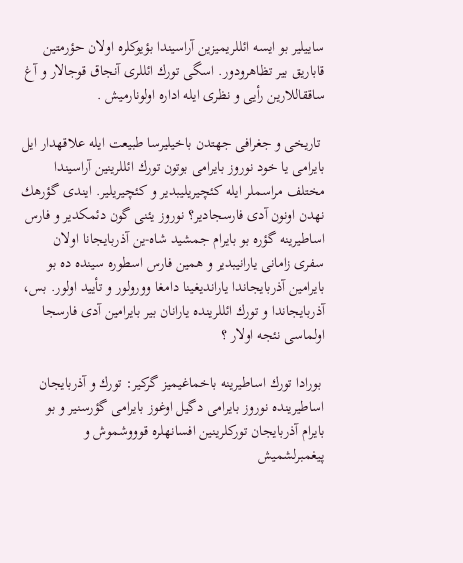ساییلیر بو ایسه ائللریمیزین آراسیندا بؤیوكلره اولان حؤرمتین قاباریق بیر تظاهرودور. اسگی تورك ائللری آنجاق قوجالار و آغ ساققاللارین رأیی و نظری ایله اداره اولونارمیش .

 تاریخی و جغرافی جهتدن باخیلیرسا طبیعت ایله علاقهدار ایل بایرامی یا خود نوروز بایرامی بوتون تورك ائللرینین آراسیندا مختلف مراسملر ایله كئچیریلیبدیر و كئچیریلیر. ایندی گؤرهك نهدن اونون آدی فارسجادیر؟ نوروز یئنی گون دئمكدیر و فارس اساطیرینه گؤره بو بایرام جمشید شاه-ین آذربایجانا اولان سفری زامانی یارانیبدیر و همین فارس اسطوره سینده ده بو بایرامین آذربایجاندا یاراندیغینا دامغا وورولور و تأیید اولور. بس، آذربایجاندا و تورك ائللرینده یارانان بیر بایرامین آدی فارسجا اولماسی نئجه اولار ؟

 بورادا تورك اساطیرینه باخماغیمیز گركیر: تورك و آذربایجان اساطیرینده نوروز بایرامی دگیل اوغوز بایرامی گؤرسنیر و بو بایرام آذربایجان توركلرینین افسانهلره قوووشموش و پیغمبرلشمیش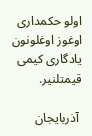اولو حكمداری اوغوز اوغلونون یادگاری كیمی قیمتلنیر.

 آذربایجان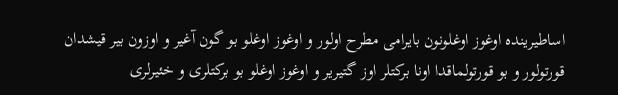اساطیرینده اوغوز اوغلونون بایرامی مطرح اولور و اوغوز اوغلو بو گون آغیر و اوزون بیر قیشدان قورتولور و بو قورتولماقدا اونا بركتلر اوز گتیریر و اوغوز اوغلو بو بركتلری و خئیرلری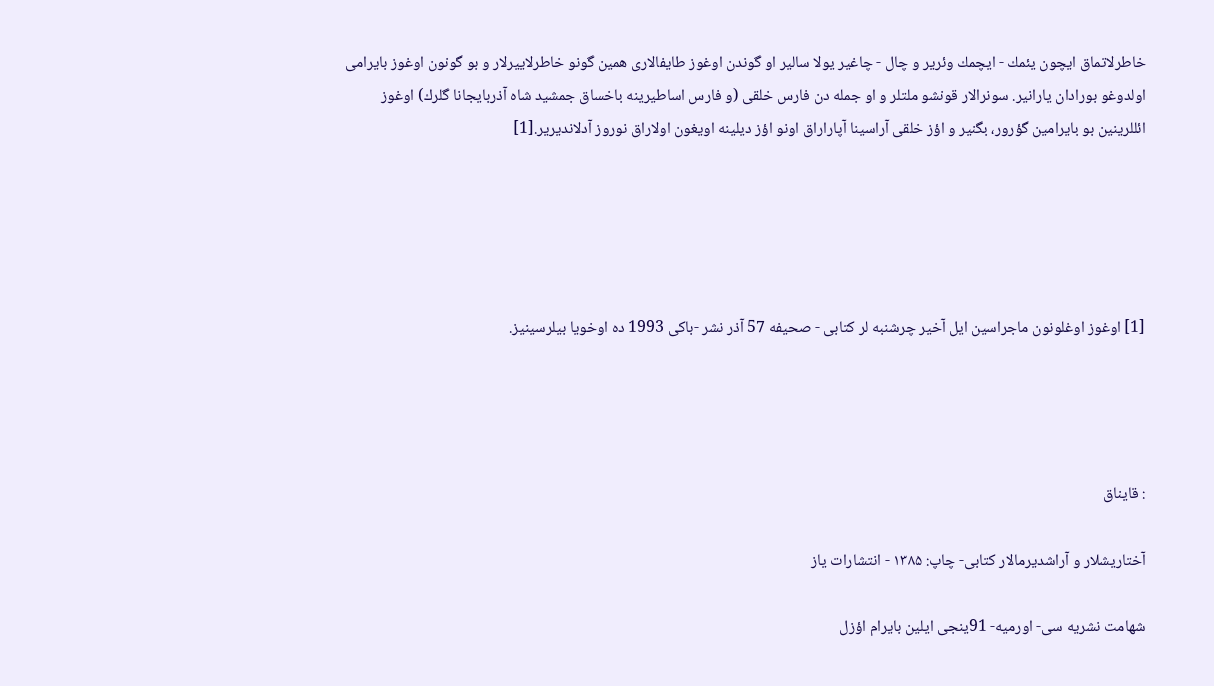خاطرلاتماق ایچون یئمك - ایچمك وئریر و چال - چاغیر یولا سالیر او گوندن اوغوز طایفالاری همین گونو خاطرلاییرلار و بو گونون اوغوز بایرامی اولدوغو بورادان یارانیر. سونرالار قونشو ملتلر و او جمله دن فارس خلقی (و فارس اساطیرینه باخساق جمشید شاه آذربایجانا گلرك) اوغوز ائللرینین بو بایرامین گؤرور، بگنیر و اؤز خلقی آراسینا آپاراراق اونو اؤز دیلینه اویغون اولاراق نوروز آدلاندیریر.[1]





[1] اوغوز اوغلونون ماجراسین ایل آخیر چرشنبه لر كتابی - صحیفه 57 آذر نشر -باكی 1993 ده اوخویا بیلرسینیز.




: قایناق

آختاریشلار و آراشدیرمالار کتابی- چاپ: ۱۳۸۵ - انتشارات یاز

شهامت نشریه سی- اورمیه- 91ینجی ایلین بایرام اؤزل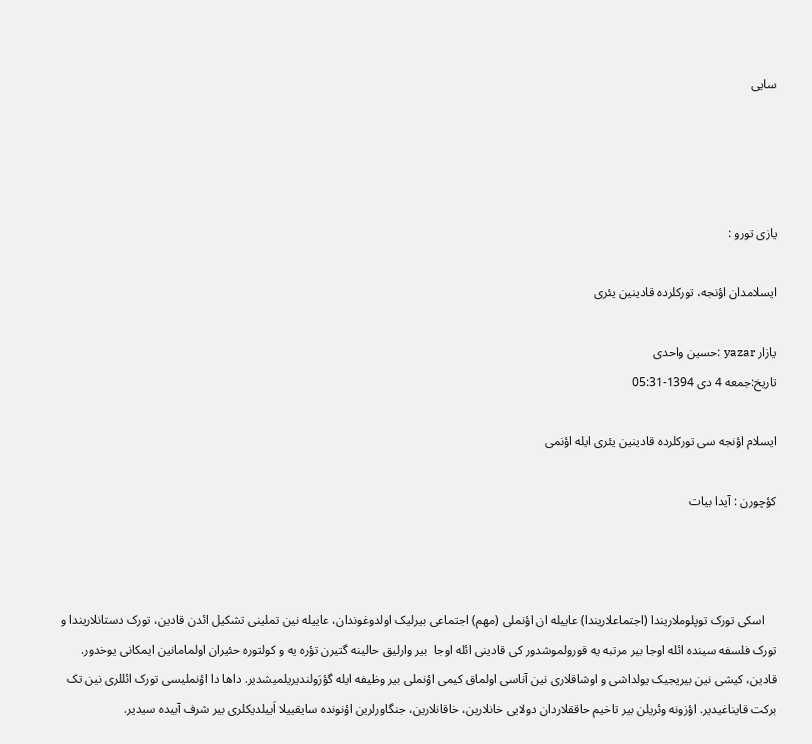سایی




یازی تورو :

ایسلامدان اؤنجه، توركلرده قادینین یئری

یازار yazar :حسین واحدى
تاریخ:جمعه 4 دی 1394-05:31

ایسلام اؤنجه سی توركلرده قادینین یئری ایله اؤنمی

كؤچورن : آیدا بیات



    اسکی تورک توپلوملاریندا (اجتماعلاریندا) عاییله ان اؤنملی (مهم) اجتماعی بیرلیک اولدوغوندان، عاییله نین تملینی تشکیل ائدن قادین، تورک دستانلاریندا و تورک فلسفه سینده ائله اوجا بیر مرتبه یه قورولموشدور کی قادینی ائله اوجا  بیر وارلیق حالینه گتیرن تؤره یه و کولتوره حئیران اولمامانین ایمکانی یوخدور. قادین، كیشی نین بیریجیک یولداشی و اوشاقلاری نین آناسی اولماق كیمی اؤنملی بیر وظیفه ایله گؤرَولندیریلمیشدیر. داها دا اؤنملیسی تورک ائللری نین تک برکت قایناغیدیر. اؤزونه وئریلن بیر تاخیم حاققلاردان دولایی خانلارین، خاقانلارین، جنگاورلرین اؤنونده سایقییلا اَییلدیکلری بیر شرف آبیده سیدیر.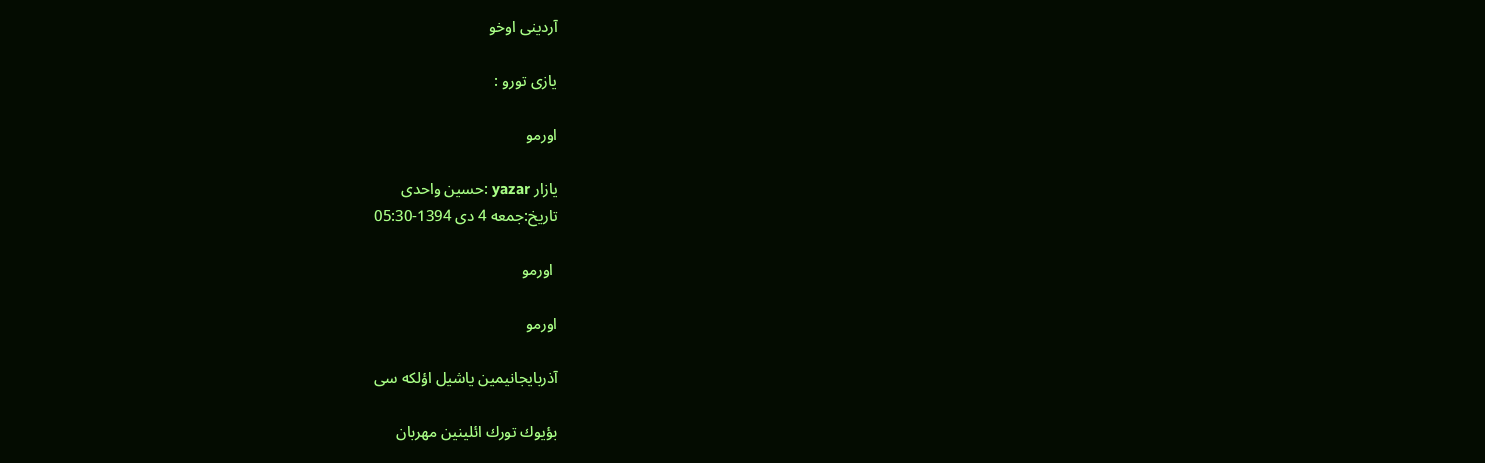آردینی اوخو

یازی تورو :

اورمو

یازار yazar :حسین واحدى
تاریخ:جمعه 4 دی 1394-05:30

 اورمو

اورمو

آذربایجانیمین یاشیل اؤلكه سی

بؤیوك تورك ائلینین مهربان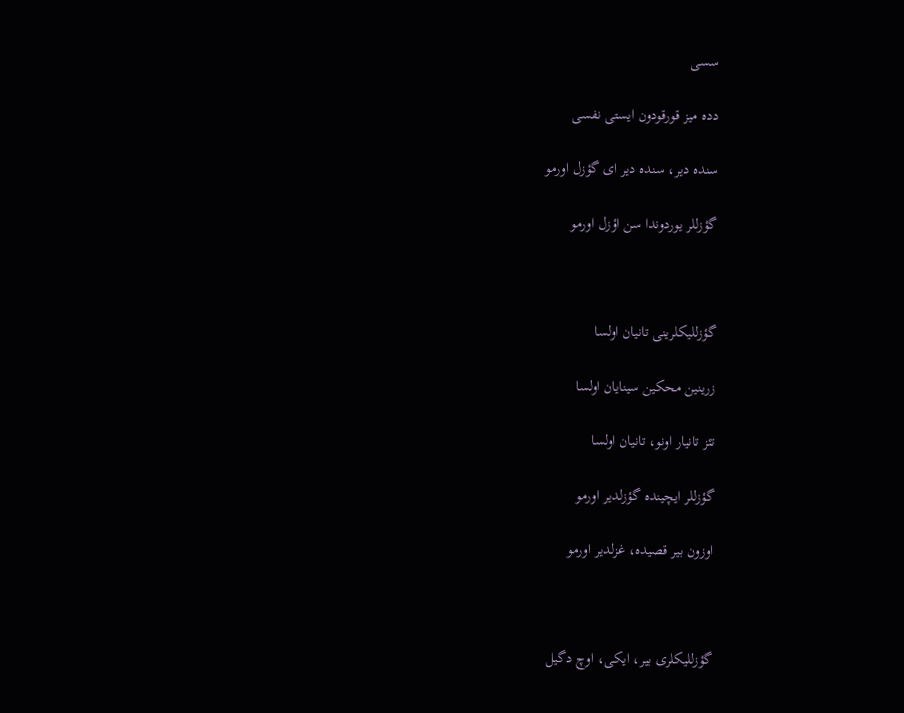سسی

دده میز قورقودون ایستی نفسی

سنده دیر، سنده دیر ای گؤزل اورمو

گؤزللر یوردوندا سن اؤزل اورمو



گؤزللیكلرینی تانیان اولسا

زرینین محكین سینایان اولسا

تئز تانیار اونو، تانیان اولسا

گؤزللر ایچینده گؤزلدیر اورمو

اوزون بیر قصیده، غزلدیر اورمو



گؤزللیكلری بیر، ایكی، اوچ دگیل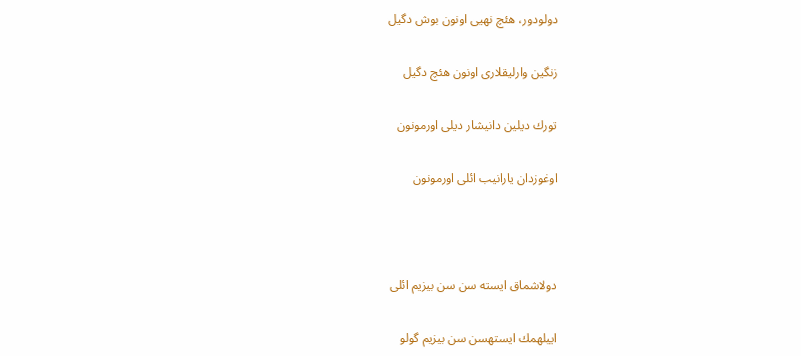دولودور، هئچ نهیی اونون بوش دگیل

زنگین وارلیقلاری اونون هئچ دگیل

تورك دیلین دانیشار دیلی اورمونون

اوغوزدان یارانیب ائلی اورمونون



دولاشماق ایسته سن سن بیزیم ائلی

اییلهمك ایستهسن سن بیزیم گولو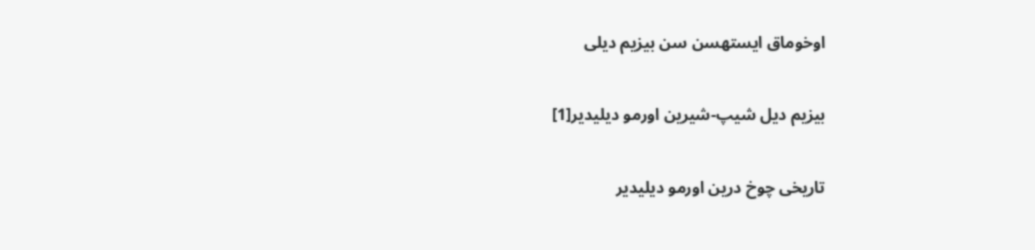اوخوماق ایستهسن سن بیزیم دیلی

بیزیم دیل شیپ-شیرین اورمو دیلیدیر[1]

تاریخی چوخ درین اورمو دیلیدیر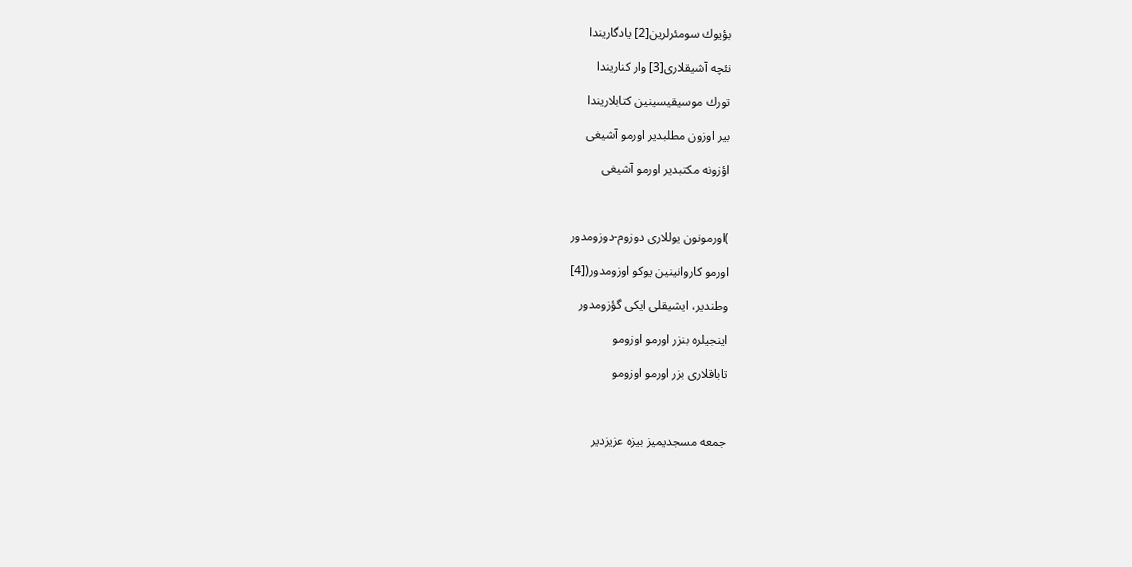بؤیوك سومئرلرین[2] یادگاریندا

نئچه آشیقلاری[3] وار كناریندا

تورك موسیقیسینین كتابلاریندا

بیر اوزون مطلبدیر اورمو آشیغی

اؤزونه مكتبدیر اورمو آشیغی



)اورمونون یوللاری دوزوم-دوزومدور

اورمو كاروانینین یوكو اوزومدور([4]

وطندیر، ایشیقلی ایكی گؤزومدور

اینجیلره بنزر اورمو اوزومو

تاباقلاری بزر اورمو اوزومو



جمعه مسجدیمیز بیزه عزیزدیر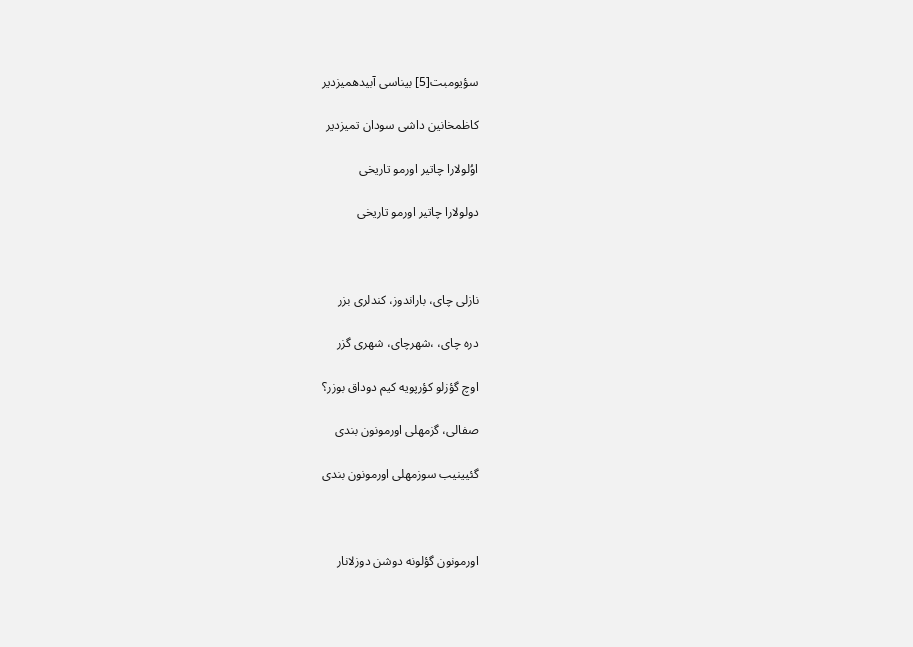سؤیومبت[5] بیناسی آبیدهمیزدیر

كاظمخانین داشی سودان تمیزدیر

اوُلولارا چاتیر اورمو تاریخی

دولولارا چاتیر اورمو تاریخی



نازلی چای، باراندوز، كندلری بزر

دره چای، ،شهرچای، شهری گزر

اوچ گؤزلو كؤرپویه كیم دوداق بوزر؟

صفالی، گزمهلی اورمونون بندی

گئیینیب سوزمهلی اورمونون بندی



اورمونون گؤلونه دوشن دوزلانار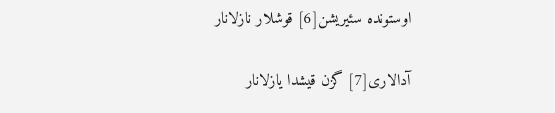اوستونده سئیریشن[6] قوشلار نازلانار

آدالاری[7] گزن قیشدا یازلانار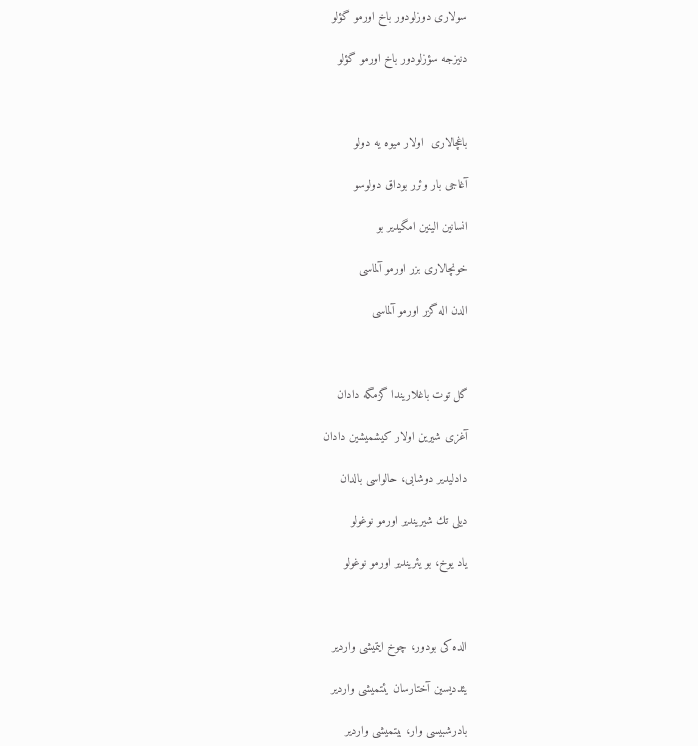سولاری دوزلودور باخ اورمو گؤلو

دنیزجه سؤزلودور باخ اورمو گؤلو



باغچالاری  اولار میوه یه دولو

آغاجی بار وئرر بوداق دولوسو

انسانین الینین امگیدیر بو

خونچالاری بزر اورمو آلماسی

الدن اله گزر اورمو آلماسی



گل توت باغلاریندا گزمگه دادان

آغزی شیرین اولار كیشمیشین دادان

دادلیدیر دوشابی، حالواسی بالدان

دیلی تك شیریندیر اورمو نوغولو

یاد یوخ، بو یئریندیر اورمو نوغولو



الده كی بودور، چوخ ایتمیشی واردیر

یئددیسین آختارسان یئتمیشی واردیر

بادرشبیسی وار، بیتمیشی واردیر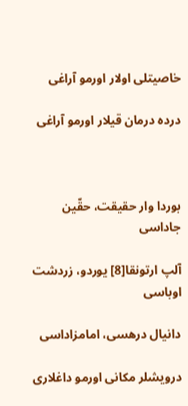خاصیتلی اولار اورمو آراغی

درده درمان قیلار اورمو آراغی



بوردا وار حقیقت، حقّین جاداسی

آلپ ارتونقا[8] یوردو، زردشت اوباسی

دانیال درهسی، امامزاداسی

درویشلر مكانی اورمو داغلاری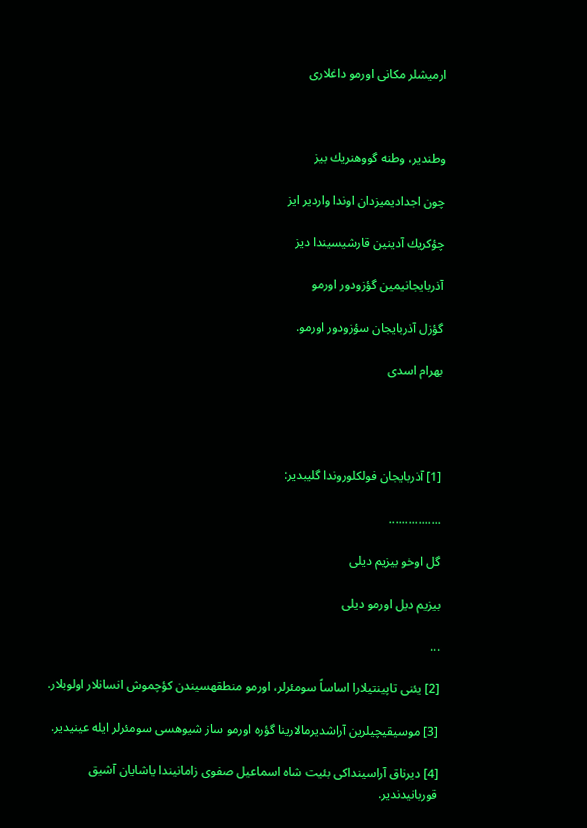ارمیشلر مكانی اورمو داغلاری



وطندیر، وطنه گووهنریك بیز

چون اجدادیمیزدان اوندا واردیر ایز

چؤكریك آدینین قارشیسیندا دیز

آذربایجانیمین گؤزودور اورمو

گؤزل آذربایجان سؤزودور اورمو.

بهرام اسدی




[1] آذربایجان فولكلوروندا گلیبدیر:

................

گل اوخو بیزیم دیلی

بیزیم دیل اورمو دیلی

...

[2] یئنی تاپینتیلارا اساساً سومئرلر، اورمو منطقهسیندن كؤچموش انسانلار اولوبلار.

[3] موسیقیچیلرین آراشدیرمالارینا گؤره اورمو ساز شیوهسی سومئرلر ایله عینیدیر.

[4] دیرناق آراسینداكی بئیت شاه اسماعیل صفوی زامانیندا یاشایان آشیق قوربانیدندیر.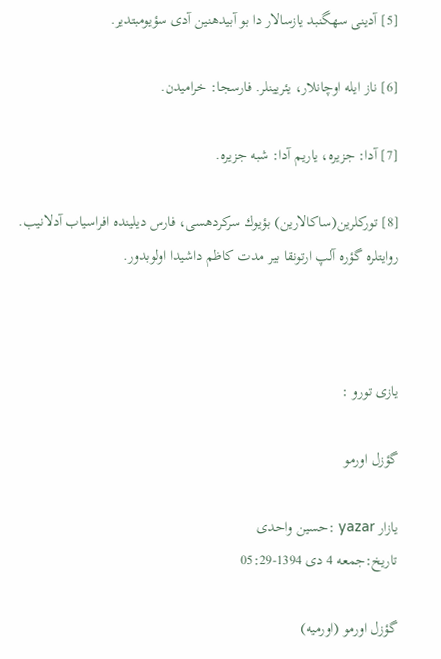[5] آدینی سهگنبد یازسالار دا بو آبیدهنین آدی سؤیومبتدیر.

[6] ناز ایله اوچانلار، یئریینلر. فارسجا: خرامیدن.

[7] آدا: جزیره، یاریم آدا: شبه جزیره.

[8] توركلرین(ساكالارین) بؤیوك سركردهسی، فارس دیلینده افراسیاب آدلانیب. روایتلره گؤره آلپ ارتونقا بیر مدت كاظم داشیدا اولوبدور.



یازی تورو :

گؤزل اورمو

یازار yazar :حسین واحدى
تاریخ:جمعه 4 دی 1394-05:29

گؤزل اورمو (اورمیه)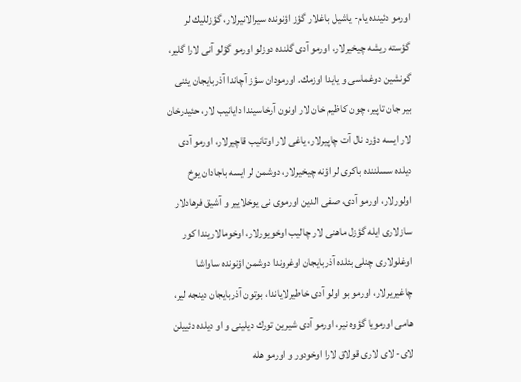اورمو دئینده یام- یاشیل باغلار گؤز اؤنونده سیرالانیرلار، گؤزللیك لر گؤسته ریشه چیخیرلار، اورمو آدی گلنده دوزلو اورمو گؤلو آنی لارا گلیر، گونشین دوغماسی و یایدا اوزمك. اورمودان سؤز آچاندا آذربایجان یئنی بیر جان تاپیر، چون كاظیم خان لار اونون آرخاسیندا دایانیب لار، حئیدرخان لار ایسه دؤرد نال آت چاپیرلار، یاغی لار اوتانیب قاچیرلار، اورمو آدی دیلده سسلننده باكری لر اؤنه چیخیرلار، دوشمن لر ایسه باجادان یوخ اولورلار، اورمو آدی، صفی الدین اورموی نی یوخلاییر و آشیق فرهادلار سازلاری ایله گؤزل ماهنی لار چالیب اوخویورلار، اوخومالاریندا كور اوغلولاری چنلی بئلده آذربایجان اوغروندا دوشمن اؤنونده ساواشا چاغیریرلار، اورمو بو اولو آدی خاطیرلایاندا، بوتون آذربایجان دینجه لیر، هامی اورمویا گؤوه نیر، اورمو آدی شیرین تورك دیلینی و او دیلده دئییلن لای- لای لاری قولاق لارا اوخودور و اورمو هله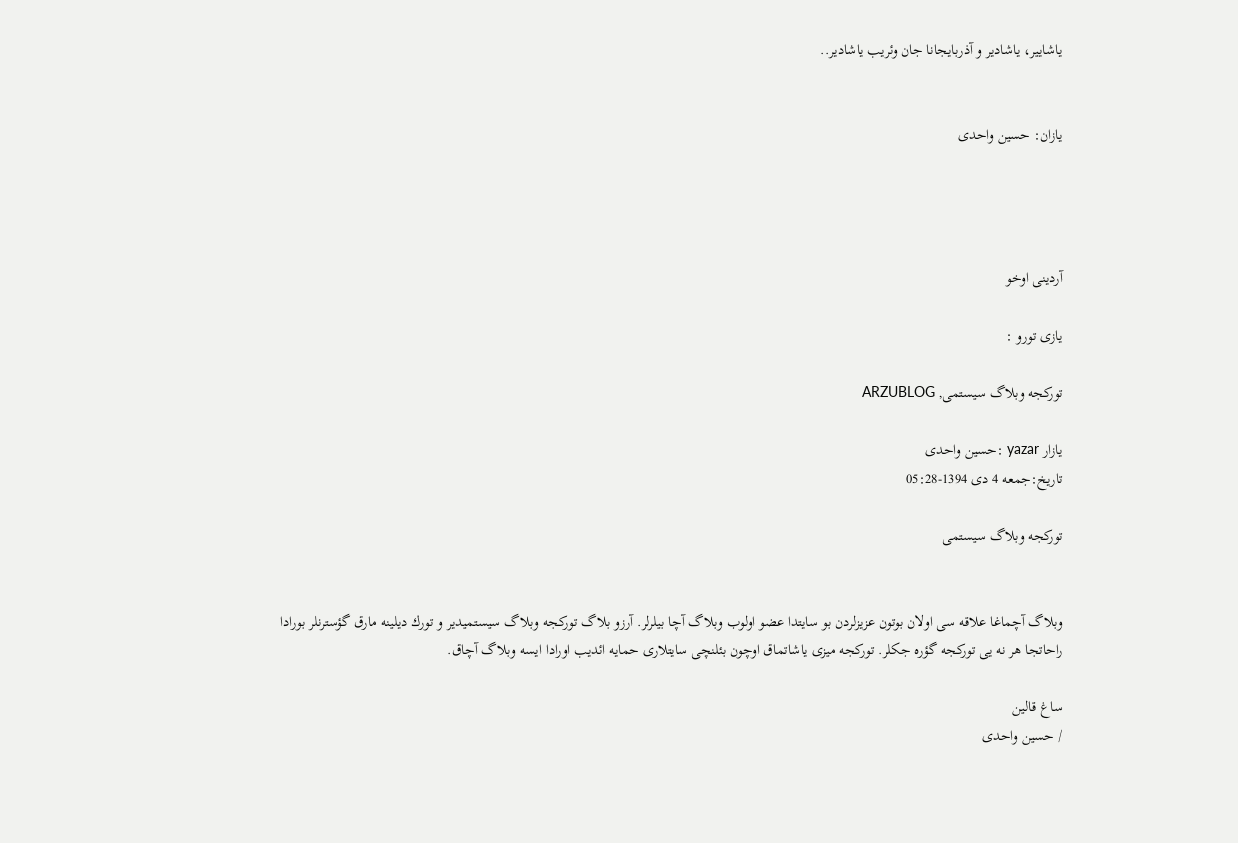یاشاییر، یاشادیر و آذربایجانا جان وئریب یاشادیر..


یازان: حسین واحدی




آردینی اوخو

یازی تورو :

توركجه وبلاگ سیستمی, ARZUBLOG

یازار yazar :حسین واحدى
تاریخ:جمعه 4 دی 1394-05:28

توركجه وبلاگ سیستمی


وبلاگ آچماغا علاقه سی اولان بوتون عزیزلردن بو سایتدا عضو اولوب وبلاگ آچا بیلرلر. آرزو بلاگ توركجه وبلاگ سیستمیدیر و تورك دیلینه مارق گؤسترنلر بورادا راحاتجا هر نه یی توركجه گؤره جكلر. توركجه میزی یاشاتماق اوچون بئلنچی سایتلاری حمایه ائدیب اورادا ایسه وبلاگ آچاق.

ساغ قالین
/ حسین واحدی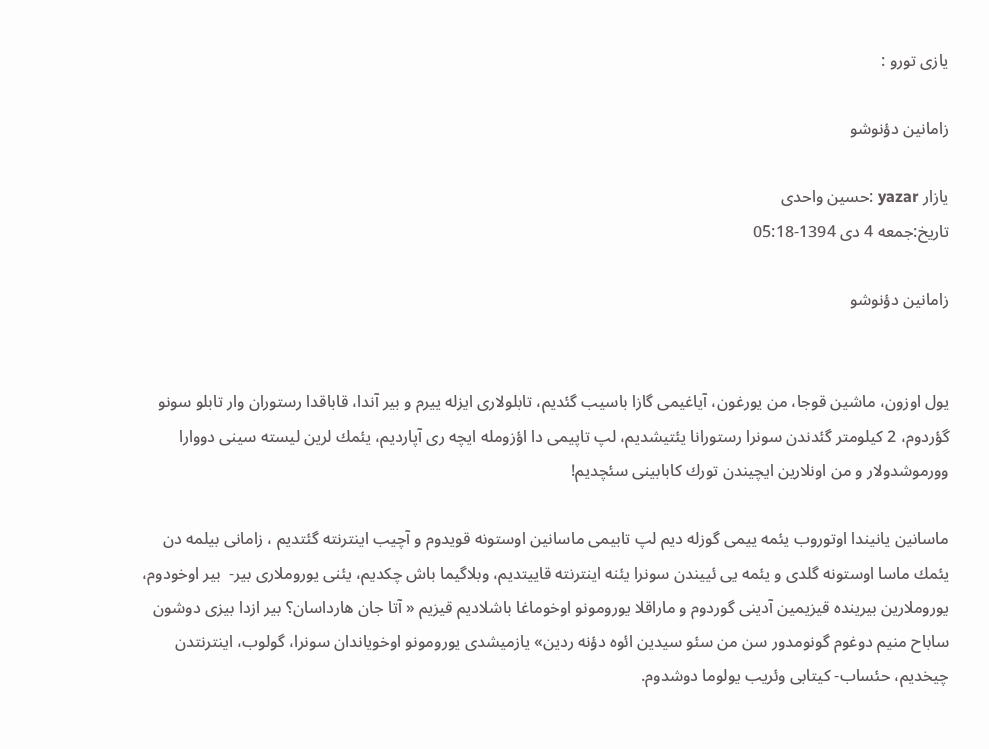یازی تورو :

زامانین دؤنوشو

یازار yazar :حسین واحدى
تاریخ:جمعه 4 دی 1394-05:18

زامانین دؤنوشو


یول اوزون، ماشین قوجا، من یورغون، آیاغیمی گازا باسیب گئدیم، تابلولاری ایزله ییرم و بیر آندا، قاباقدا رستوران وار تابلو سونو گؤردوم، 2 كیلومتر گئدندن سونرا رستورانا یئتیشدیم، لپ تاپیمی دا اؤزومله ایچه ری آپاردیم، یئمك لرین لیسته سینی دووارا وورموشدولار و من اونلارین ایچیندن تورك كابابینی سئچدیم!

ماسانین یانیندا اوتوروب یئمه ییمی گوزله دیم لپ تابیمی ماسانین اوستونه قویدوم و آچیب اینترنته گئتدیم ، زامانی بیلمه دن یئمك ماسا اوستونه گلدی و یئمه یی ئییندن سونرا یئنه اینترنته قاییتدیم، وبلاگیما باش چكدیم، یئنی یوروملاری بیر-  بیر اوخودوم، یوروملارین بیرینده قیزیمین آدینی گوردوم و ماراقلا یورومونو اوخوماغا باشلادیم قیزیم « آتا جان هارداسان؟ بیر ازدا بیزی دوشون ساباح منیم دوغوم گونومدور سن من سئو سیدین ائوه دؤنه ردین» یازمیشدی یورومونو اوخویاندان سونرا، گولوب، اینترنتدن چیخدیم، حئساب- كیتابی وئریب یولوما دوشدوم.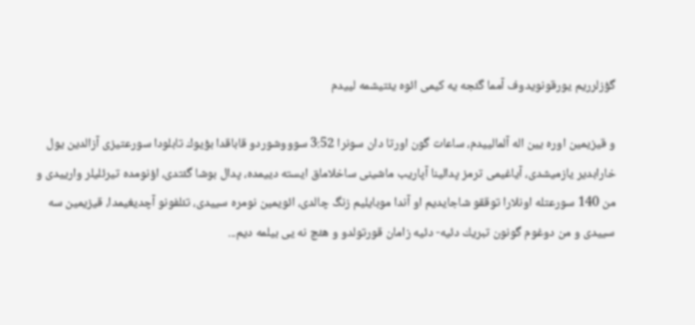گؤزلرریم یورقونویدوف آمما گئجه یه كیمی ائوه یئتیشمه لییدم

و قیزیمین اوره یین اله آلمالییدم، ساعات گون اورتا دان سونرا 3:52 سوووشوردو قاباقدا بؤیوك تابلودا سورعتیزی آزالدین یول خارابدیر یازمیشدی، آیاغیمی ترمز پدالینا آپاریب ماشینی ساخلاماق ایسته دییمده، پدال بوشا گئتدی، اؤنومده تیرئلیلر وارییدی و من 140 سورعتله اونلارا توققو شاجایدیم او آندا موبایلیم زنگ چالدی، ائویمین نومره سییدی، تئلفونو آچدیغیمدا، قیزیمین سه سییدی و من دوغوم گونون تبریك دئیه- دئیه زامان قورتولدو و هئچ نه یی بیلمه دیم...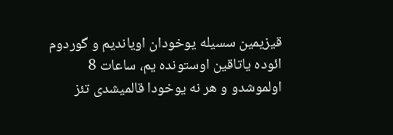قیزیمین سسیله یوخودان اویاندیم و گوردوم ائوده یاتاقین اوستونده یم، ساعات 8 اولموشدو و هر نه یوخودا قالمیشدی تئز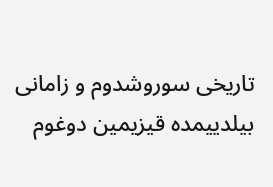تاریخی سوروشدوم و زامانی بیلدییمده قیزیمین دوغوم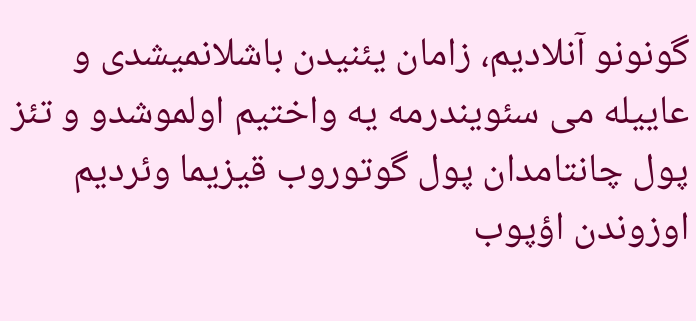گونونو آنلادیم، زامان یئنیدن باشلانمیشدی و عاییله می سئویندرمه یه واختیم اولموشدو و تئز پول چانتامدان پول گوتوروب قیزیما وئردیم اوزوندن اؤپوب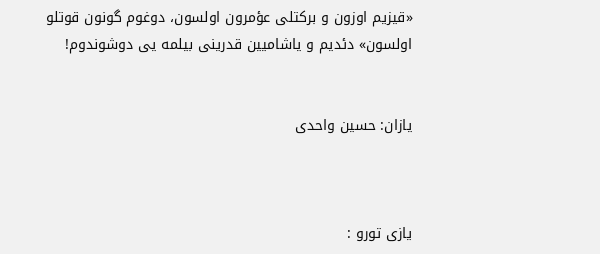«قیزیم اوزون و بركتلی عؤمرون اولسون، دوغوم گونون قوتلو اولسون» دئدیم و یاشامیین قدرینی بیلمه یی دوشوندوم!


یازان: حسین واحدی



یازی تورو :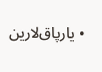• یارپاق‌لارین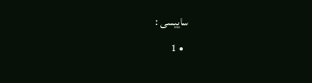ساییسی :
  • 1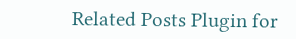Related Posts Plugin for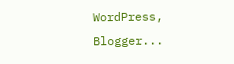WordPress, Blogger...